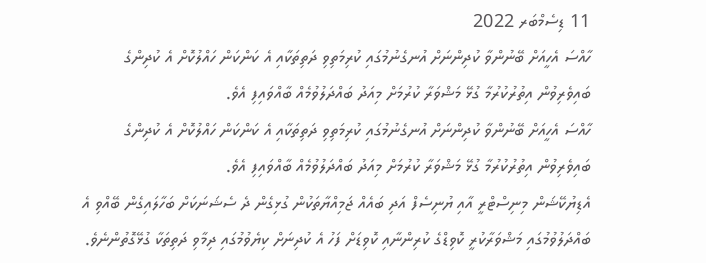11 ޑިސެމްބަރ 2022
ހާއްސަ އެހީއަށް ބޭނުންވާ ކުދިންނަށް އުނގެނުމުގައި ކުރިމަތިވި ދަތިތަކާއި އެ ކަންކަން ހައްލުކޮށް އެ ކުދިންގެ ބައިވެރިވުން އިތުރުކުރުމާ ގުޅޭ މަޝްވަރާ ކުރުމަށް މިއަދު ބައްދަލުވުމެއް ބާއްވައިފި އެވެ.
ހާއްސަ އެހީއަށް ބޭނުންވާ ކުދިންނަށް އުނގެނުމުގައި ކުރިމަތިވި ދަތިތަކާއި އެ ކަންކަން ހައްލުކޮށް އެ ކުދިންގެ ބައިވެރިވުން އިތުރުކުރުމާ ގުޅޭ މަޝްވަރާ ކުރުމަށް މިއަދު ބައްދަލުވުމެއް ބާއްވައިފި އެވެ.
އެޑިޔުކޭޝަން މިނިސްޓްރީ އާއި ޔުނިސެފް އަދި ބައެއް ޖަމިއްޔާތަކުން ގުޅިގެން ދެ ސެޝަނަކަށް ބަހާލައިގެން ބޭއްވި އެ ބައްދަލުވުމުގައި މަޝްވަރާކުރީ ކޮވިޑްގެ ކުރިންނާއި ކޮވިޑަށް ފަހު އެ ކުދިނަށް ކިޔެވުމުގައި ދިމާވި ދަތިތަކާ ގުޅޭގޮތުންނެވެ.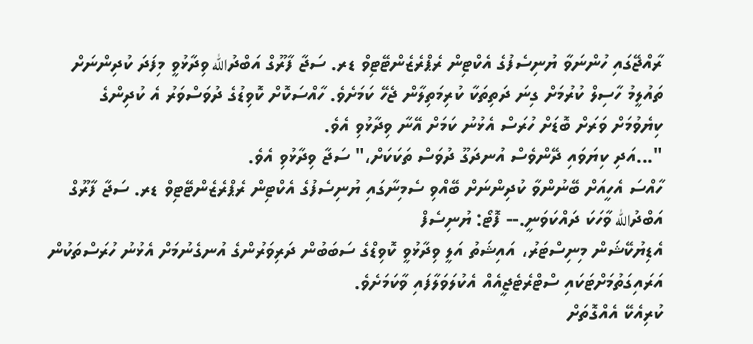ރާއްޖޭގައި ހުންނަވާ ޔުނިސެފުގެ އެކްޓިން ރެޕްރެޒެންޓޭޓިވް ޑރ. ސަޖާ ފާރޫގް އަބްދުالله ވިދާޅުވީ މިފަދަ ކުދިންނަށް ތައުލީމު ހާސިލް ކުރުމަށް ގިނަ ދަތިތަކާ ކުރިމަތިލާން ޖެހޭ ކަމަށެވެ. ހާއްސަކޮށް ކޮވިޑުގެ ދުވަސްވަރު އެ ކުދިންގެ ކިޔެވުމަށް ވަރަށް ބޮޑަށް ހުރަސް އެޅުނު ކަމަށް އޭނާ ވިދާޅުވި އެވެ.
"...އަދި ކިޔަވައި ދޭންވެސް އުނދަގޫ ދުވަސް ތަކަކަށް،" ސަޖާ ވިދާޅުވި އެވެ.
ހާއްސަ އެހީއަށް ބޭނުންވާ ކުދިންނަށް ބޭއްވި ސެމިނާގައި ޔުނިސެފުގެ އެކްޓިން ރެޕްރެޒެންޓޭޓިވް ޑރ. ސަޖާ ފާރޫގް އަބްދުالله ވާހަކަ ދައްކަވަނީ.-- ފޮޓޯ: ޔުނިސެފް
އެޑިޔުކޭޝަން މިނިސްޓަރު، އައިޝަތު އަލީ ވިދާޅުވީ ކޮވިޑްގެ ސަބަބުން ދަރިވަރުންގެ އުނގެނުމަށް އެޅުނު ހުރަސްތަކުން އަރައިގަތުމަށްޓަކައި ސްޓްރެޓެޖީއެއް އެކުލަވަލާފައި ވާކަމަށެވެ.
ކުރިއެކޭ އެއްގޮތަށް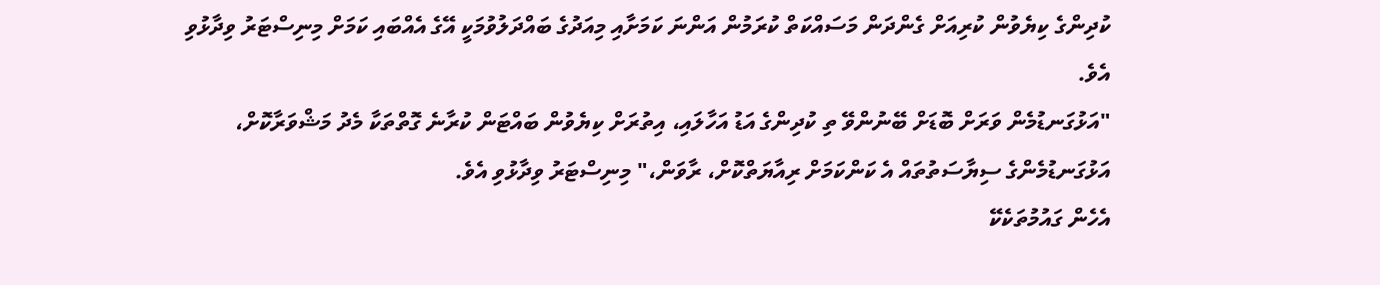ކުދިންގެ ކިޔެވުން ކުރިއަށް ގެންދަން މަސައްކަތް ކުރަމުން އަންނަ ކަމަށާއި މިއަދުގެ ބައްދަލުވުމަކީ އޭގެ އެއްބައި ކަމަށް މިނިސްޓަރު ވިދާޅުވި އެވެ.
"އަޅުގަނޑުމެން ވަރަށް ބޮޑަށް ބޭނުންވޭ ތި ކުދިންގެ އަޑު އަހާލައި، އިތުރަށް ކިޔެވުން ބައްޓަން ކުރާނެ ގޮތްތަކާ މެދު މަޝްވަރާކޮށް، އަޅުގަނޑުމެންގެ ސިޔާސަތުތައް އެ ކަންކަމަށް ރިއާޔަތްކޮށް، ރާވަން،" މިނިސްޓަރު ވިދާޅުވި އެވެ.
އެހެން ގައުމުތަކެކޭ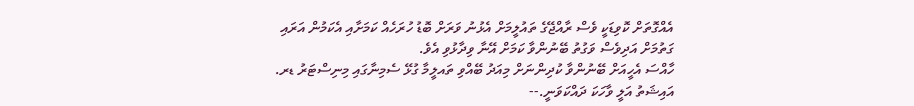އެއްގޮތަށް ކޮވިޑަކީ ވެސް ރާއްޖޭގެ ތައުލީމަށް އެޅުނު ވަރަށް ބޮޑު ހުރަހެއް ކަމަށާއި އެކަމުން އަރައި ގަތުމަށް އަދިވެސް ވަގުތު ބޭނުންވާ ކަމަށް އޭނާ ވިދާޅުވި އެވެ.
ހާއްސަ އެހީއަށް ބޭނުންވާ ކުދިންނަށް މިއަދު ބޭއްވި ތައލީމާ ގުޅޭ ސެމިނާގައި މިނިސްޓަރު ޑރ. އައިޝަތު އަލީ ވާހަކަ ދައްކަވަނީ.--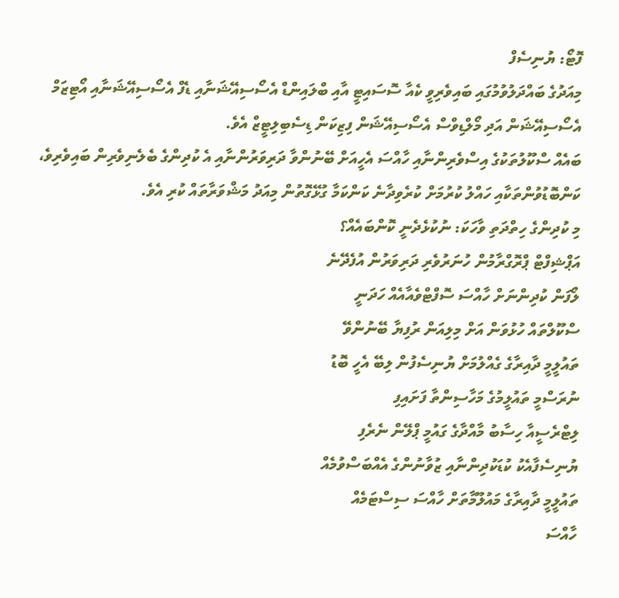ފޮޓޯ: ޔުނިސެފް
މިއަދުގެ ބައްދަލުވުމުގައި ބައިވެރިވީ ކެއާ ސޮސައިޓީ އާއި ބްލައިންޑް އެސޯސިއޭޝަނާއި ޑެފް އެސޯސިއޭޝަނާއި އޯޓިޒަމް އެސޯސިއޭޝަން އަދި މޯލްޑިވްސް އެސޯސިއޭޝަން ފިޒިކަން ޑިސެބިލިޓީޒް އެވެ.
ބައެއް ސްކޫލުތަކުގެ އިސްވެރިންނާއި ހާއްސަ އެހީއަށް ބޭނުންވާ ދަރިވަރުންނާއި އެ ކުދިންގެ ބެލެނިވެރިން ބައިވެރިވެ، ކަންބޮޑުވުންތަކާއި ހައްލު ކުރުމަށް ކުރެވިދާނެ ކަންކަމާ ގުޅޭގޮތުން މިއަދު މަޝްވަރާތައް ކުރި އެވެ.
މި ކުދިންގެ ހިތްދަތި ވާހަކަ: ނުކުޅެދެނީ ކޮންބައެއް؟
އަޕްޝިފްޓް ޕްރޮގްރާމުން ހުނަރުވެރި ދަރިވަރުން އުފެދޭނެ
ލޯފަން ކުދިންނަށް ހާއްސަ ސޮފްޓްވެއާއެއް ހަދަނީ
ސްކޫލްތައް ހުޅުވަން އަށް މިލިއަން ރުފިޔާ ބޭނުންވޭ
ތައުލީމީ ދާއިރާގެ ގެއްލުމަށް ޔުނިސެފުން ލިބޭ އެހީ ބޮޑު
ނުރަސްމީ ތައުލީމުގެ މަހާސިންތާ ފަށައިފި
ލިޓްރެސީއާ ހިސާބު މާއްދާގެ ގައުމީ ޕްލޭން ނެރެފި
ޔުނިސެފާއެކު ކުޑަކުދިންނާއި ޒުވާނުންގެ އެއްބަސްވުމެއް
ތައުލީމީ ދާއިރާގެ މައުލޫމާތަށް ހާއްސަ ސިސްޓަމެއް
ހާއްސަ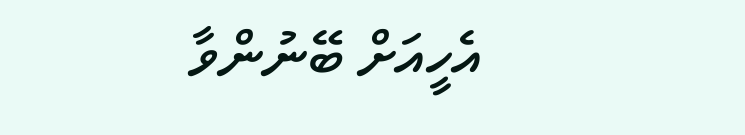އެހީއަށް ބޭނުންވާ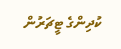ކުދިންގެ ޓީޗަރުން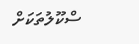ސްކޫލުތަކަށް